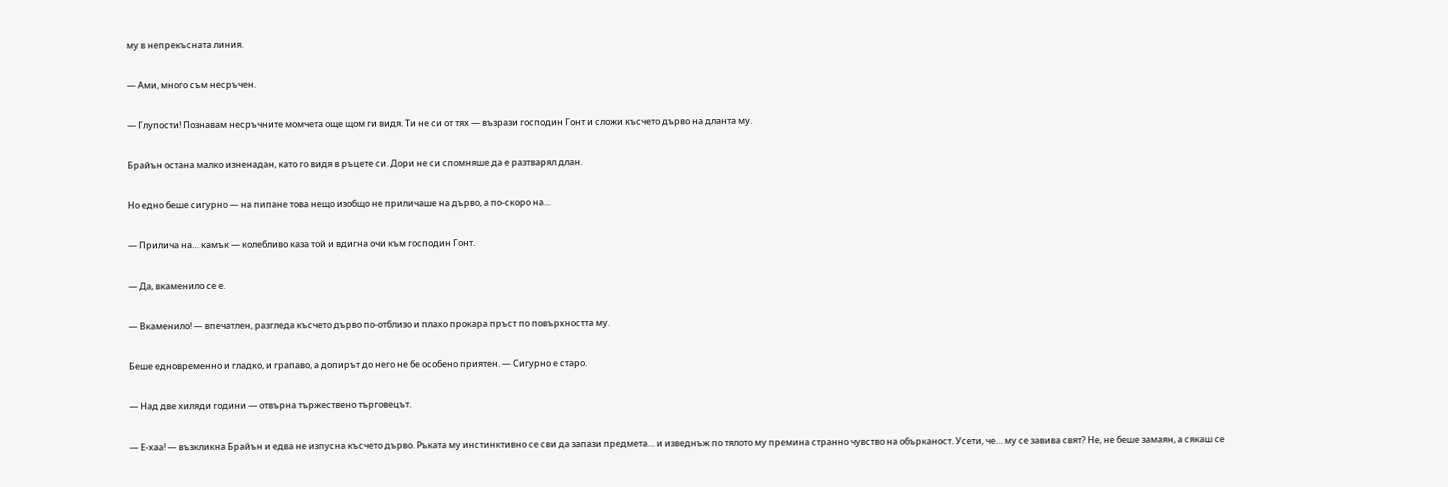му в непрекъсната линия.

— Ами, много съм несръчен.

— Глупости! Познавам несръчните момчета още щом ги видя. Ти не си от тях — възрази господин Гонт и сложи късчето дърво на дланта му.

Брайън остана малко изненадан, като го видя в ръцете си. Дори не си спомняше да е разтварял длан.

Но едно беше сигурно — на пипане това нещо изобщо не приличаше на дърво, а по-скоро на…

— Прилича на… камък — колебливо каза той и вдигна очи към господин Гонт.

— Да, вкаменило се е.

— Вкаменило! — впечатлен, разгледа късчето дърво по-отблизо и плахо прокара пръст по повърхността му.

Беше едновременно и гладко, и грапаво, а допирът до него не бе особено приятен. — Сигурно е старо.

— Над две хиляди години — отвърна тържествено търговецът.

— Е-хаа! — възкликна Брайън и едва не изпусна късчето дърво. Ръката му инстинктивно се сви да запази предмета… и изведнъж по тялото му премина странно чувство на обърканост. Усети, че… му се завива свят? Не, не беше замаян, а сякаш се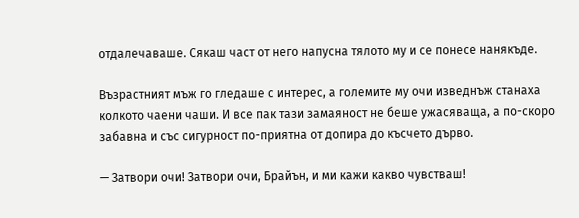отдалечаваше. Сякаш част от него напусна тялото му и се понесе нанякъде.

Възрастният мъж го гледаше с интерес, а големите му очи изведнъж станаха колкото чаени чаши. И все пак тази замаяност не беше ужасяваща, а по-скоро забавна и със сигурност по-приятна от допира до късчето дърво.

— Затвори очи! Затвори очи, Брайън, и ми кажи какво чувстваш!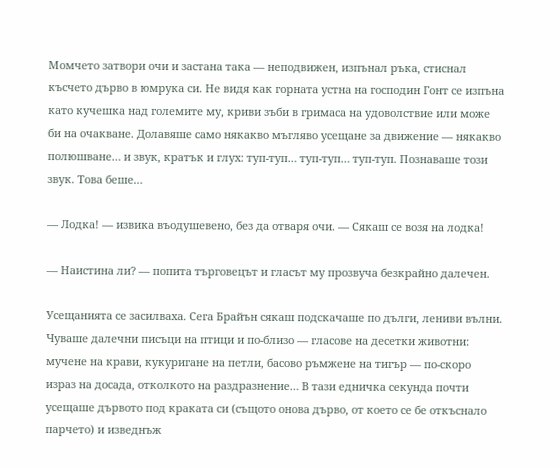Момчето затвори очи и застана така — неподвижен, изпънал ръка, стиснал късчето дърво в юмрука си. Не видя как горната устна на господин Гонт се изпъна като кучешка над големите му, криви зъби в гримаса на удоволствие или може би на очакване. Долавяше само някакво мъгляво усещане за движение — някакво полюшване… и звук, кратък и глух: туп-туп… туп-туп… туп-туп. Познаваше този звук. Това беше…

— Лодка! — извика въодушевено, без да отваря очи. — Сякаш се возя на лодка!

— Наистина ли? — попита търговецът и гласът му прозвуча безкрайно далечен.

Усещанията се засилваха. Сега Брайън сякаш подскачаше по дълги, лениви вълни. Чуваше далечни писъци на птици и по-близо — гласове на десетки животни: мучене на крави, кукуригане на петли, басово ръмжене на тигър — по-скоро израз на досада, отколкото на раздразнение… В тази едничка секунда почти усещаше дървото под краката си (същото онова дърво, от което се бе откъснало парчето) и изведнъж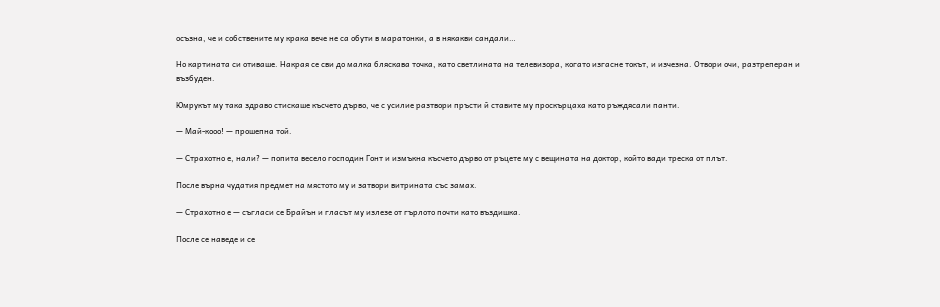осъзна, че и собствените му крака вече не са обути в маратонки, а в някакви сандали…

Но картината си отиваше. Накрая се сви до малка бляскава точка, като светлината на телевизора, когато изгасне токът, и изчезна. Отвори очи, разтреперан и възбуден.

Юмрукът му така здраво стискаше късчето дърво, че с усилие разтвори пръсти й ставите му проскърцаха като ръждясали панти.

— Май-кооо! — прошепна той.

— Страхотно е, нали? — попита весело господин Гонт и измъкна късчето дърво от ръцете му с вещината на доктор, който вади треска от плът.

После върна чудатия предмет на мястото му и затвори витрината със замах.

— Страхотно е — съгласи се Брайън и гласът му излезе от гърлото почти като въздишка.

После се наведе и се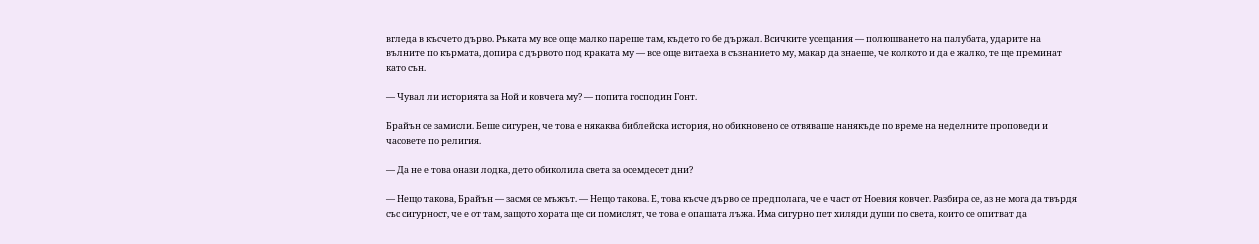вгледа в късчето дърво. Ръката му все още малко пареше там, където го бе държал. Всичките усещания — полюшването на палубата, ударите на вълните по кърмата, допира с дървото под краката му — все още витаеха в съзнанието му, макар да знаеше, че колкото и да е жалко, те ще преминат като сън.

— Чувал ли историята за Ной и ковчега му? — попита господин Гонт.

Брайън се замисли. Беше сигурен, че това е някаква библейска история, но обикновено се отвяваше нанякъде по време на неделните проповеди и часовете по религия.

— Да не е това онази лодка, дето обиколила света за осемдесет дни?

— Нещо такова, Брайън — засмя се мъжът. — Нещо такова. Е, това късче дърво се предполага, че е част от Ноевия ковчег. Разбира се, аз не мога да твърдя със сигурност, че е от там, защото хората ще си помислят, че това е опашата лъжа. Има сигурно пет хиляди души по света, които се опитват да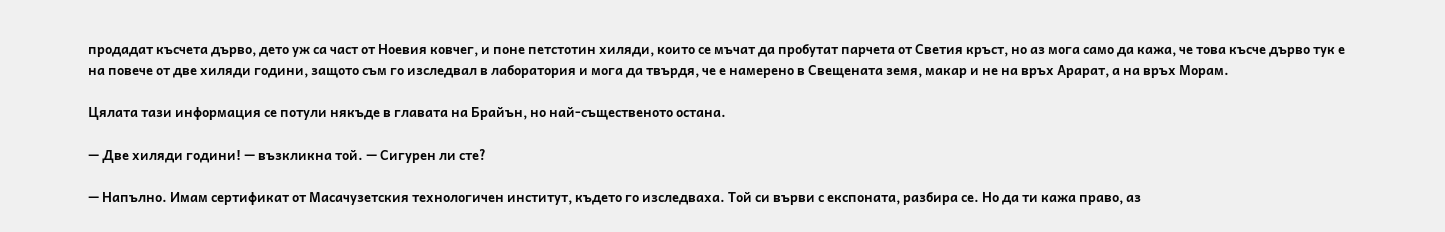продадат късчета дърво, дето уж са част от Ноевия ковчег, и поне петстотин хиляди, които се мъчат да пробутат парчета от Светия кръст, но аз мога само да кажа, че това късче дърво тук е на повече от две хиляди години, защото съм го изследвал в лаборатория и мога да твърдя, че е намерено в Свещената земя, макар и не на връх Арарат, а на връх Морам.

Цялата тази информация се потули някъде в главата на Брайън, но най-същественото остана.

— Две хиляди години! — възкликна той. — Сигурен ли сте?

— Напълно. Имам сертификат от Масачузетския технологичен институт, където го изследваха. Той си върви с експоната, разбира се. Но да ти кажа право, аз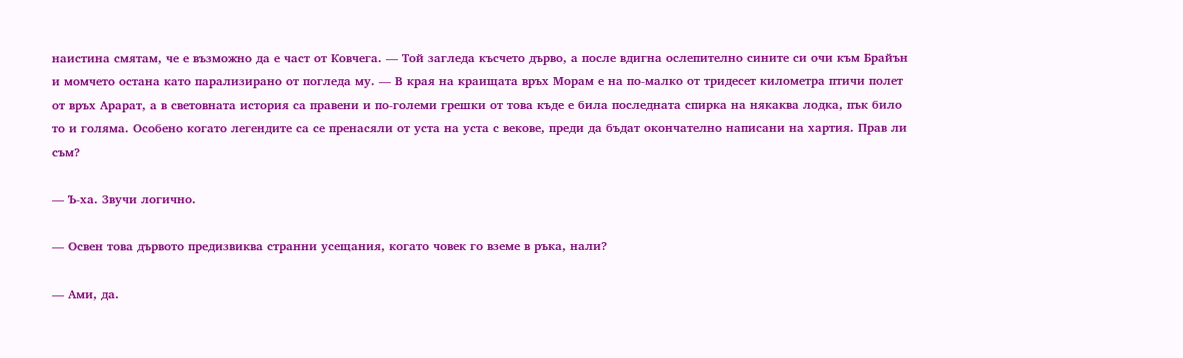наистина смятам, че е възможно да е част от Ковчега. — Той загледа късчето дърво, а после вдигна ослепително сините си очи към Брайън и момчето остана като парализирано от погледа му. — В края на краищата връх Морам е на по-малко от тридесет километра птичи полет от връх Арарат, а в световната история са правени и по-големи грешки от това къде е била последната спирка на някаква лодка, пък било то и голяма. Особено когато легендите са се пренасяли от уста на уста с векове, преди да бъдат окончателно написани на хартия. Прав ли съм?

— Ъ-ха. Звучи логично.

— Освен това дървото предизвиква странни усещания, когато човек го вземе в ръка, нали?

— Ами, да.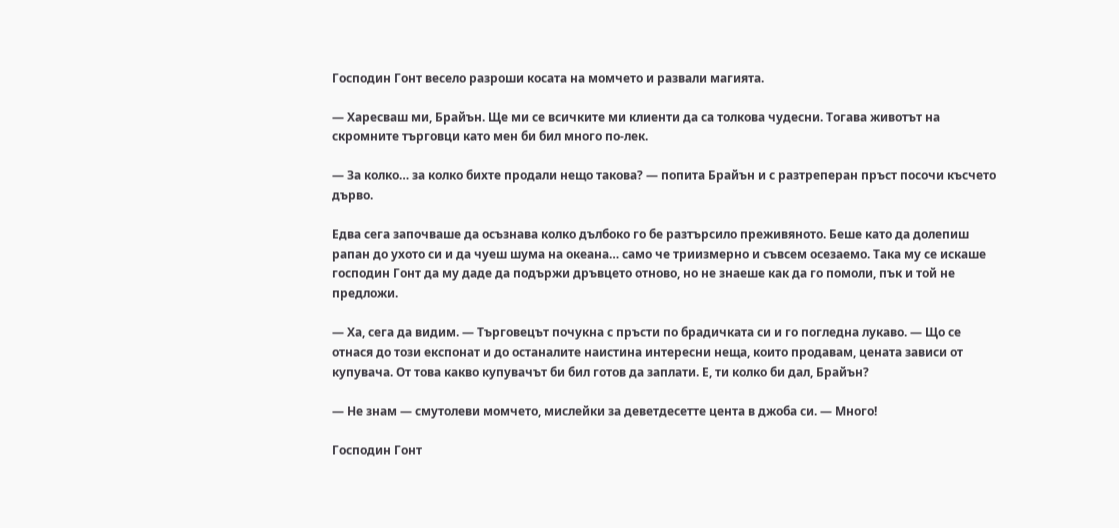Господин Гонт весело разроши косата на момчето и развали магията.

— Харесваш ми, Брайън. Ще ми се всичките ми клиенти да са толкова чудесни. Тогава животът на скромните търговци като мен би бил много по-лек.

— За колко… за колко бихте продали нещо такова? — попита Брайън и с разтреперан пръст посочи късчето дърво.

Едва сега започваше да осъзнава колко дълбоко го бе разтърсило преживяното. Беше като да долепиш рапан до ухото си и да чуеш шума на океана… само че триизмерно и съвсем осезаемо. Така му се искаше господин Гонт да му даде да подържи дръвцето отново, но не знаеше как да го помоли, пък и той не предложи.

— Ха, сега да видим. — Търговецът почукна с пръсти по брадичката си и го погледна лукаво. — Що се отнася до този експонат и до останалите наистина интересни неща, които продавам, цената зависи от купувача. От това какво купувачът би бил готов да заплати. Е, ти колко би дал, Брайън?

— Не знам — смутолеви момчето, мислейки за деветдесетте цента в джоба си. — Много!

Господин Гонт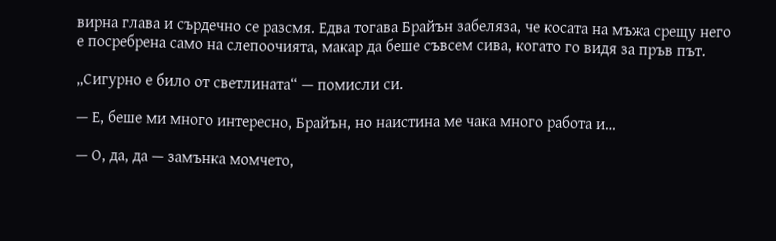вирна глава и сърдечно се разсмя. Едва тогава Брайън забеляза, че косата на мъжа срещу него е посребрена само на слепоочията, макар да беше съвсем сива, когато го видя за пръв път.

„Сигурно е било от светлината“ — помисли си.

— Е, беше ми много интересно, Брайън, но наистина ме чака много работа и…

— О, да, да — замънка момчето,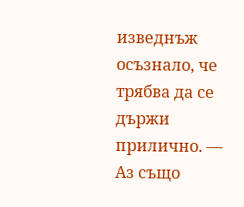изведнъж осъзнало, че трябва да се държи прилично. — Аз също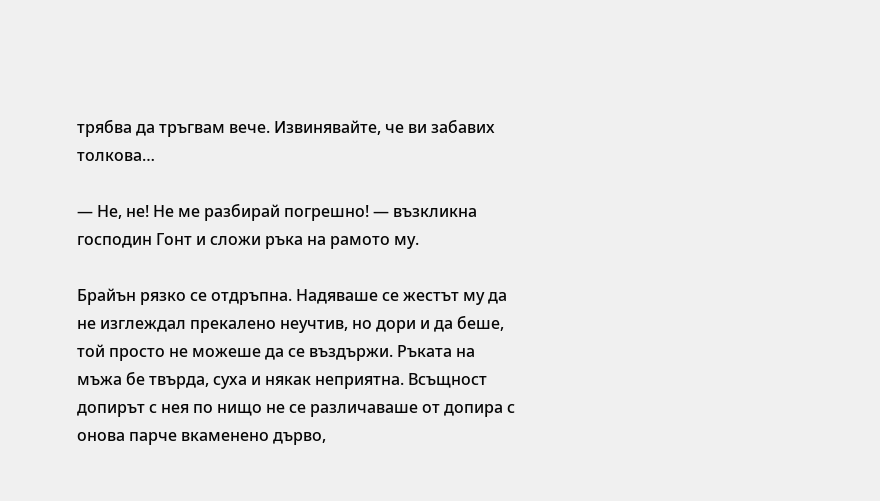трябва да тръгвам вече. Извинявайте, че ви забавих толкова…

— Не, не! Не ме разбирай погрешно! — възкликна господин Гонт и сложи ръка на рамото му.

Брайън рязко се отдръпна. Надяваше се жестът му да не изглеждал прекалено неучтив, но дори и да беше, той просто не можеше да се въздържи. Ръката на мъжа бе твърда, суха и някак неприятна. Всъщност допирът с нея по нищо не се различаваше от допира с онова парче вкаменено дърво,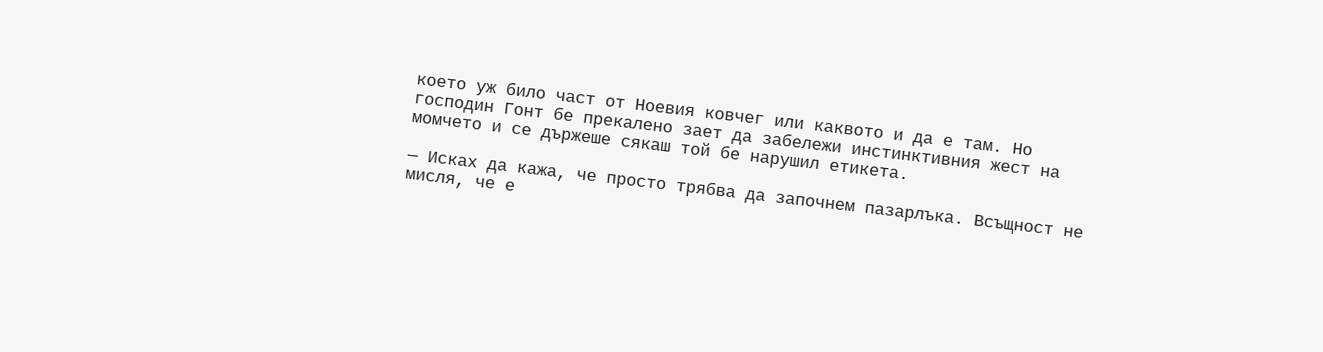което уж било част от Ноевия ковчег или каквото и да е там. Но господин Гонт бе прекалено зает да забележи инстинктивния жест на момчето и се държеше сякаш той бе нарушил етикета.

— Исках да кажа, че просто трябва да започнем пазарлъка. Всъщност не мисля, че е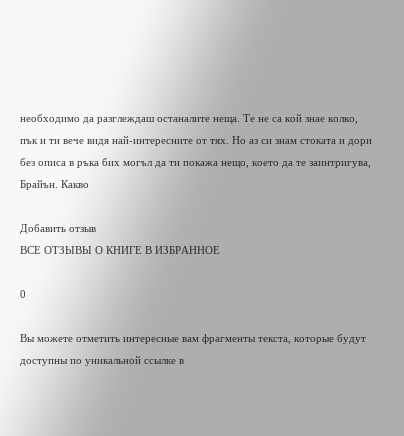необходимо да разглеждаш останалите неща. Те не са кой знае колко, пък и ти вече видя най-интересните от тях. Но аз си знам стоката и дори без описа в ръка бих могъл да ти покажа нещо, което да те заинтригува, Брайън. Какво

Добавить отзыв
ВСЕ ОТЗЫВЫ О КНИГЕ В ИЗБРАННОЕ

0

Вы можете отметить интересные вам фрагменты текста, которые будут доступны по уникальной ссылке в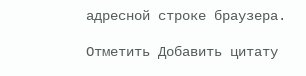адресной строке браузера.

Отметить Добавить цитату